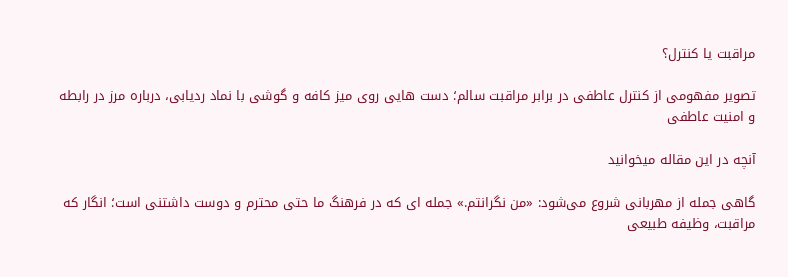مراقبت یا کنترل؟

تصویر مفهومی از کنترل عاطفی در برابر مراقبت سالم؛ دست هایی روی میز کافه و گوشی با نماد ردیابی، درباره مرز در رابطه و امنیت عاطفی

آنچه در این مقاله میخوانید

گاهی جمله از مهربانی شروع می‌شود: «من نگرانتم.» جمله ای که در فرهنگ ما حتی محترم و دوست داشتنی است؛ انگار که مراقبت، وظیفه طبیعی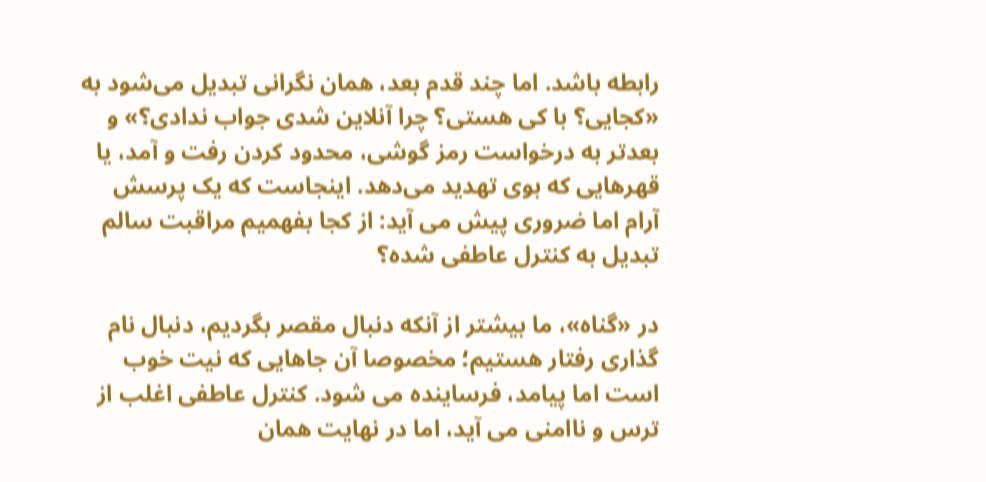رابطه باشد. اما چند قدم بعد، همان نگرانی تبدیل می‌شود به «کجایی؟ با کی هستی؟ چرا آنلاین شدی جواب ندادی؟» و بعدتر به درخواست رمز گوشی، محدود کردن رفت و آمد، یا قهرهایی که بوی تهدید می‌دهد. اینجاست که یک پرسش آرام اما ضروری پیش می آید: از کجا بفهمیم مراقبت سالم تبدیل به کنترل عاطفی شده؟

در «گناه»، ما بیشتر از آنکه دنبال مقصر بگردیم، دنبال نام گذاری رفتار هستیم؛ مخصوصا آن جاهایی که نیت خوب است اما پیامد، فرساینده می شود. کنترل عاطفی اغلب از ترس و ناامنی می آید، اما در نهایت همان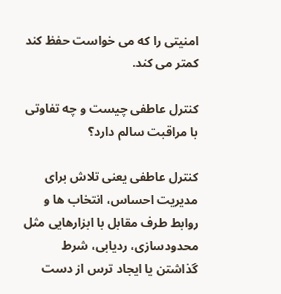امنیتی را که می خواست حفظ کند کمتر می کند.

کنترل عاطفی چیست و چه تفاوتی با مراقبت سالم دارد؟

کنترل عاطفی یعنی تلاش برای مدیریت احساس، انتخاب ها و روابط طرف مقابل با ابزارهایی مثل محدودسازی، ردیابی، شرط گذاشتن یا ایجاد ترس از دست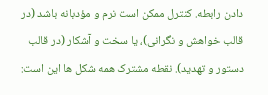دادن رابطه. کنترل ممکن است نرم و مؤدبانه باشد (در قالب خواهش و نگرانی)، یا سخت و آشکار (در قالب دستور و تهدید). نقطه مشترک همه شکل ها این است: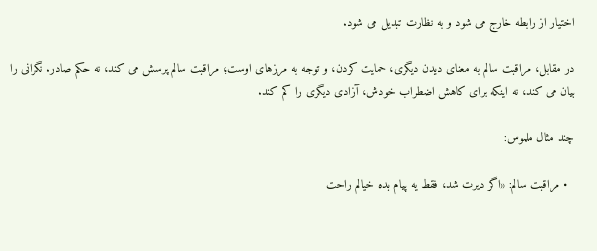اختیار از رابطه خارج می شود و به نظارت تبدیل می شود.

در مقابل، مراقبت سالم به معنای دیدن دیگری، حمایت کردن، و توجه به مرزهای اوست؛ مراقبت سالم پرسش می کند، نه حکم صادر. نگرانی را بیان می کند، نه اینکه برای کاهش اضطراب خودش، آزادی دیگری را کم کند.

چند مثال ملموس:

  • مراقبت سالم: «اگر دیرت شد، فقط یه پیام بده خیالم راحت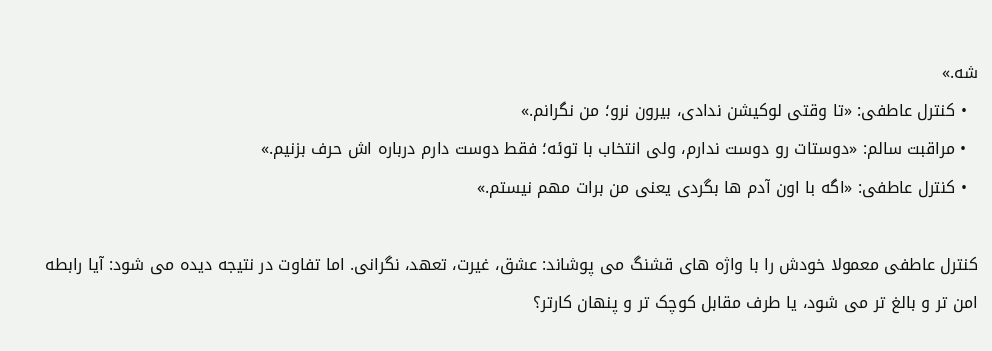شه.»
  • کنترل عاطفی: «تا وقتی لوکیشن ندادی، بیرون نرو؛ من نگرانم.»
  • مراقبت سالم: «دوستات رو دوست ندارم، ولی انتخاب با توئه؛ فقط دوست دارم درباره اش حرف بزنیم.»
  • کنترل عاطفی: «اگه با اون آدم ها بگردی یعنی من برات مهم نیستم.»

کنترل عاطفی معمولا خودش را با واژه های قشنگ می پوشاند: عشق، غیرت، تعهد، نگرانی. اما تفاوت در نتیجه دیده می شود: آیا رابطه امن تر و بالغ تر می شود، یا طرف مقابل کوچک تر و پنهان کارتر؟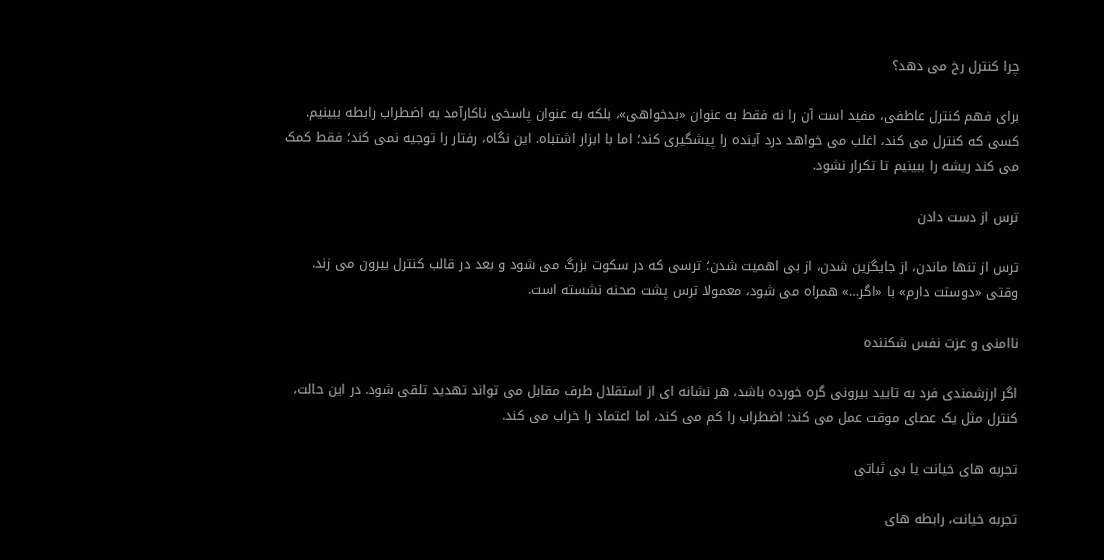چرا کنترل رخ می دهد؟

برای فهم کنترل عاطفی، مفید است آن را نه فقط به عنوان «بدخواهی»، بلکه به عنوان پاسخی ناکارآمد به اضطراب رابطه ببینیم. کسی که کنترل می کند، اغلب می خواهد درد آینده را پیشگیری کند؛ اما با ابزار اشتباه. این نگاه، رفتار را توجیه نمی کند؛ فقط کمک می کند ریشه را ببینیم تا تکرار نشود.

ترس از دست دادن

ترس از تنها ماندن، از جایگزین شدن، از بی اهمیت شدن؛ ترسی که در سکوت بزرگ می شود و بعد در قالب کنترل بیرون می زند. وقتی «دوستت دارم» با «اگر…» همراه می شود، معمولا ترس پشت صحنه نشسته است.

ناامنی و عزت نفس شکننده

اگر ارزشمندی فرد به تایید بیرونی گره خورده باشد، هر نشانه ای از استقلال طرف مقابل می تواند تهدید تلقی شود. در این حالت، کنترل مثل یک عصای موقت عمل می کند: اضطراب را کم می کند، اما اعتماد را خراب می کند.

تجربه های خیانت یا بی ثباتی

تجربه خیانت، رابطه های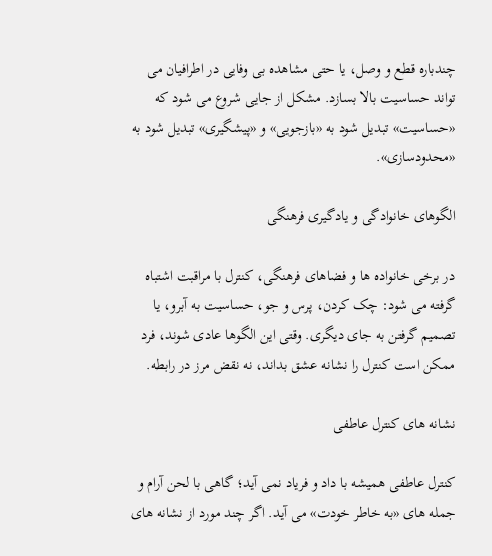چندباره قطع و وصل، یا حتی مشاهده بی وفایی در اطرافیان می تواند حساسیت بالا بسازد. مشکل از جایی شروع می شود که «حساسیت» تبدیل شود به «بازجویی» و «پیشگیری» تبدیل شود به «محدودسازی».

الگوهای خانوادگی و یادگیری فرهنگی

در برخی خانواده ها و فضاهای فرهنگی، کنترل با مراقبت اشتباه گرفته می شود: چک کردن، پرس و جو، حساسیت به آبرو، یا تصمیم گرفتن به جای دیگری. وقتی این الگوها عادی شوند، فرد ممکن است کنترل را نشانه عشق بداند، نه نقض مرز در رابطه.

نشانه های کنترل عاطفی

کنترل عاطفی همیشه با داد و فریاد نمی آید؛ گاهی با لحن آرام و جمله های «به خاطر خودت» می آید. اگر چند مورد از نشانه های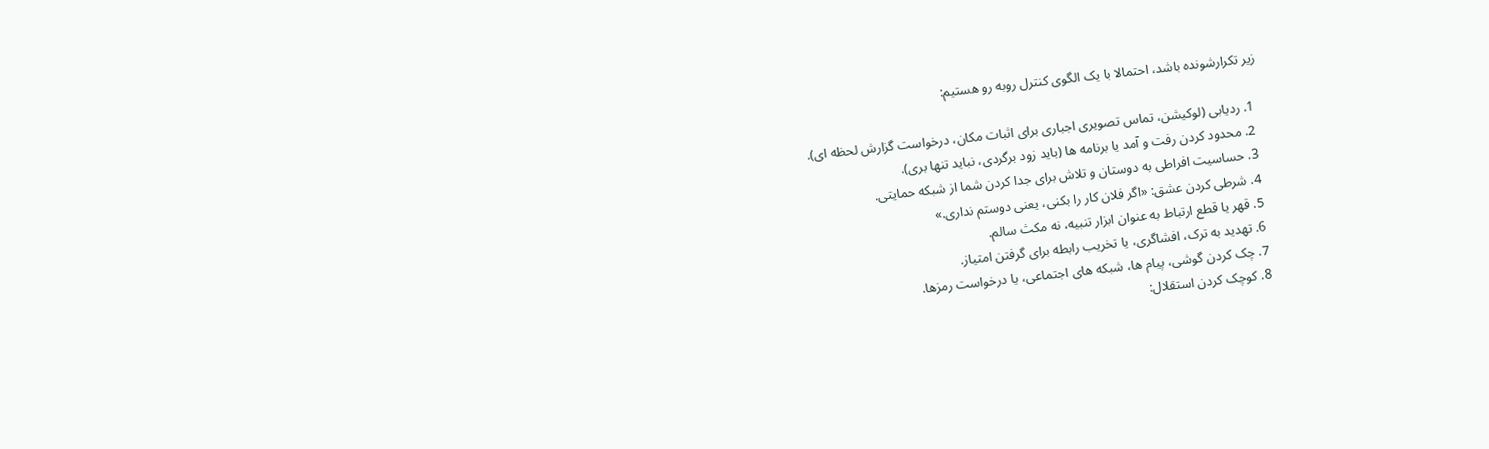زیر تکرارشونده باشد، احتمالا با یک الگوی کنترل روبه رو هستیم:

  1. ردیابی (لوکیشن، تماس تصویری اجباری برای اثبات مکان، درخواست گزارش لحظه ای).
  2. محدود کردن رفت و آمد یا برنامه ها (باید زود برگردی، نباید تنها بری).
  3. حساسیت افراطی به دوستان و تلاش برای جدا کردن شما از شبکه حمایتی.
  4. شرطی کردن عشق: «اگر فلان کار را بکنی، یعنی دوستم نداری.»
  5. قهر یا قطع ارتباط به عنوان ابزار تنبیه، نه مکث سالم.
  6. تهدید به ترک، افشاگری، یا تخریب رابطه برای گرفتن امتیاز.
  7. چک کردن گوشی، پیام ها، شبکه های اجتماعی، یا درخواست رمزها.
  8. کوچک کردن استقلال: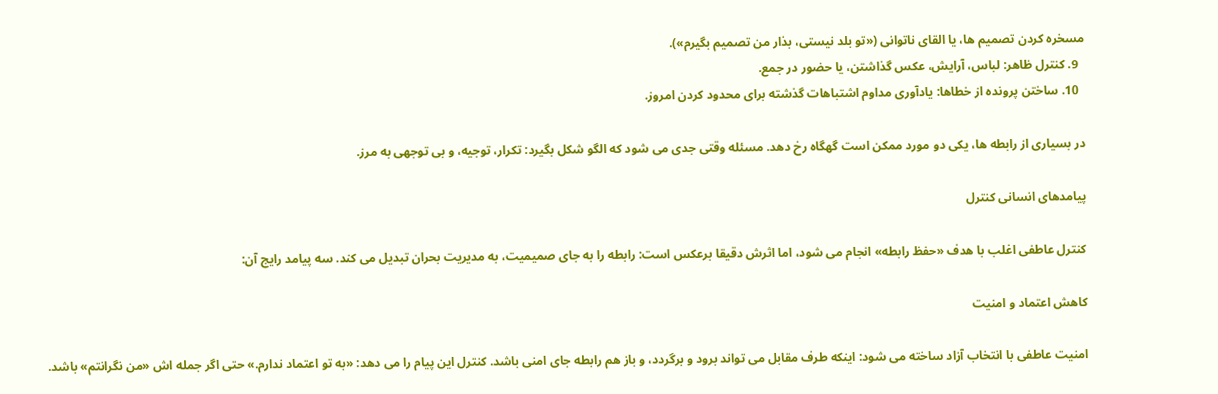مسخره کردن تصمیم ها، یا القای ناتوانی («تو بلد نیستی، بذار من تصمیم بگیرم»).
  9. کنترل ظاهر: لباس، آرایش، عکس گذاشتن، یا حضور در جمع.
  10. ساختن پرونده از خطاها: یادآوری مداوم اشتباهات گذشته برای محدود کردن امروز.

در بسیاری از رابطه ها، یکی دو مورد ممکن است گهگاه رخ دهد. مسئله وقتی جدی می شود که الگو شکل بگیرد: تکرار، توجیه، و بی توجهی به مرز.

پیامدهای انسانی کنترل

کنترل عاطفی اغلب با هدف «حفظ رابطه» انجام می شود، اما اثرش دقیقا برعکس است: رابطه را به جای صمیمیت، به مدیریت بحران تبدیل می کند. سه پیامد رایج آن:

کاهش اعتماد و امنیت

امنیت عاطفی با انتخاب آزاد ساخته می شود: اینکه طرف مقابل می تواند برود و برگردد، و باز هم رابطه جای امنی باشد. کنترل این پیام را می دهد: «به تو اعتماد ندارم.» حتی اگر جمله اش «من نگرانتم» باشد.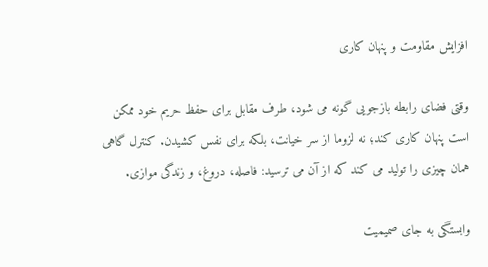افزایش مقاومت و پنهان کاری

وقتی فضای رابطه بازجویی گونه می شود، طرف مقابل برای حفظ حریم خود ممکن است پنهان کاری کند؛ نه لزوما از سر خیانت، بلکه برای نفس کشیدن. کنترل گاهی همان چیزی را تولید می کند که از آن می ترسید: فاصله، دروغ، و زندگی موازی.

وابستگی به جای صمیمیت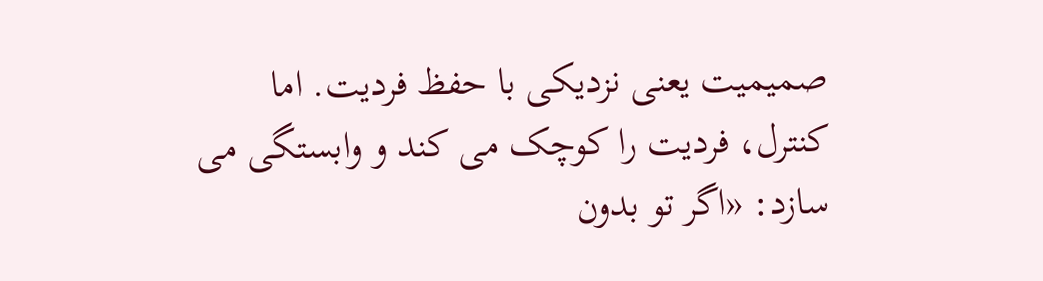صمیمیت یعنی نزدیکی با حفظ فردیت. اما کنترل، فردیت را کوچک می کند و وابستگی می سازد: «اگر تو بدون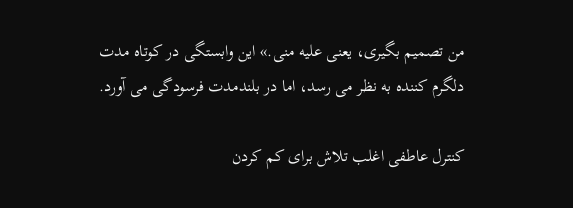من تصمیم بگیری، یعنی علیه منی.» این وابستگی در کوتاه مدت دلگرم کننده به نظر می رسد، اما در بلندمدت فرسودگی می آورد.

کنترل عاطفی اغلب تلاش برای کم کردن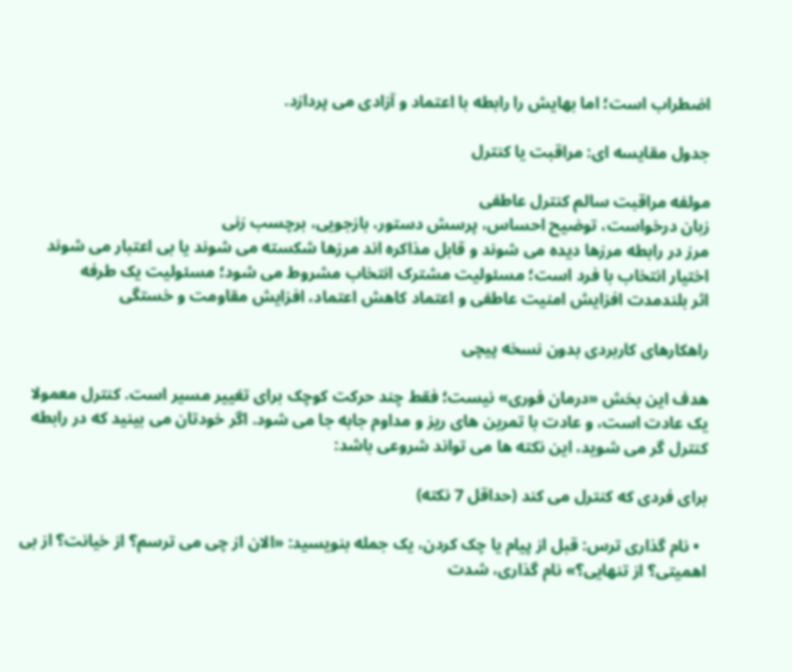اضطراب است؛ اما بهایش را رابطه با اعتماد و آزادی می پردازد.

جدول مقایسه ای: مراقبت یا کنترل

مولفه مراقبت سالم کنترل عاطفی
زبان درخواست، توضیح احساس، پرسش دستور، بازجویی، برچسب زنی
مرز در رابطه مرزها دیده می شوند و قابل مذاکره اند مرزها شکسته می شوند یا بی اعتبار می شوند
اختیار انتخاب با فرد است؛ مسئولیت مشترک انتخاب مشروط می شود؛ مسئولیت یک طرفه
اثر بلندمدت افزایش امنیت عاطفی و اعتماد کاهش اعتماد، افزایش مقاومت و خستگی

راهکارهای کاربردی بدون نسخه پیچی

هدف این بخش «درمان فوری» نیست؛ فقط چند حرکت کوچک برای تغییر مسیر است. کنترل معمولا یک عادت است، و عادت با تمرین های ریز و مداوم جابه جا می شود. اگر خودتان می بینید که در رابطه کنترل گر می شوید، این نکته ها می تواند شروعی باشد:

برای فردی که کنترل می کند (حداقل 7 نکته)

  • نام گذاری ترس: قبل از پیام یا چک کردن، یک جمله بنویسید: «الان از چی می ترسم؟ از خیانت؟ از بی اهمیتی؟ از تنهایی؟» نام گذاری، شدت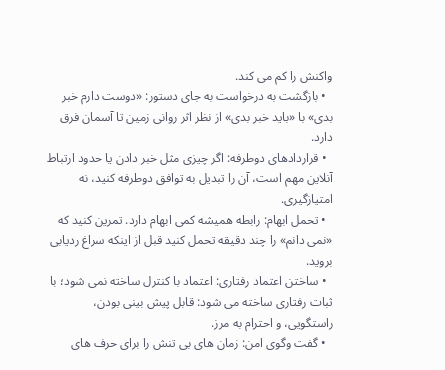واکنش را کم می کند.
  • بازگشت به درخواست به جای دستور: «دوست دارم خبر بدی» با «باید خبر بدی» از نظر اثر روانی زمین تا آسمان فرق دارد.
  • قراردادهای دوطرفه: اگر چیزی مثل خبر دادن یا حدود ارتباط آنلاین مهم است، آن را تبدیل به توافق دوطرفه کنید، نه امتیازگیری.
  • تحمل ابهام: رابطه همیشه کمی ابهام دارد. تمرین کنید که «نمی دانم» را چند دقیقه تحمل کنید قبل از اینکه سراغ ردیابی بروید.
  • ساختن اعتماد رفتاری: اعتماد با کنترل ساخته نمی شود؛ با ثبات رفتاری ساخته می شود: قابل پیش بینی بودن، راستگویی، و احترام به مرز.
  • گفت وگوی امن: زمان های بی تنش را برای حرف های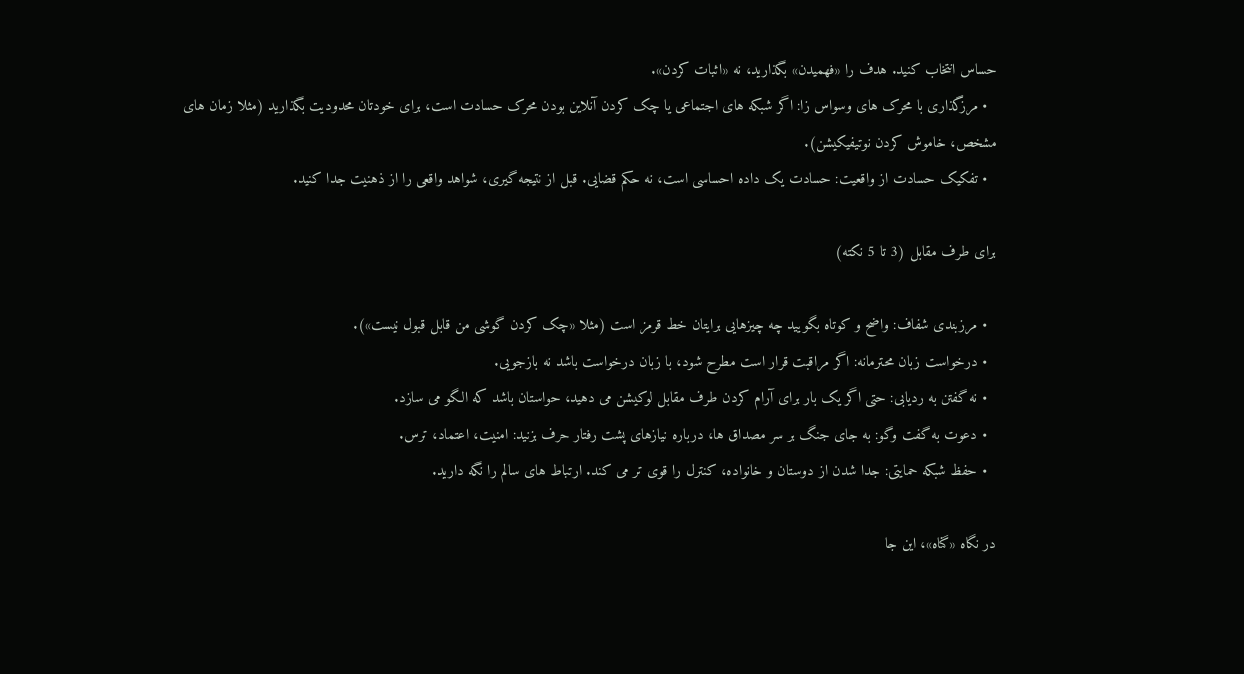حساس انتخاب کنید. هدف را «فهمیدن» بگذارید، نه «اثبات کردن».
  • مرزگذاری با محرک های وسواس زا: اگر شبکه های اجتماعی یا چک کردن آنلاین بودن محرک حسادت است، برای خودتان محدودیت بگذارید (مثلا زمان های مشخص، خاموش کردن نوتیفیکیشن).
  • تفکیک حسادت از واقعیت: حسادت یک داده احساسی است، نه حکم قضایی. قبل از نتیجه گیری، شواهد واقعی را از ذهنیت جدا کنید.

برای طرف مقابل (3 تا 5 نکته)

  • مرزبندی شفاف: واضح و کوتاه بگویید چه چیزهایی برایتان خط قرمز است (مثلا «چک کردن گوشی من قابل قبول نیست»).
  • درخواست زبان محترمانه: اگر مراقبت قرار است مطرح شود، با زبان درخواست باشد نه بازجویی.
  • نه گفتن به ردیابی: حتی اگر یک بار برای آرام کردن طرف مقابل لوکیشن می دهید، حواستان باشد که الگو می سازد.
  • دعوت به گفت وگو: به جای جنگ بر سر مصداق ها، درباره نیازهای پشت رفتار حرف بزنید: امنیت، اعتماد، ترس.
  • حفظ شبکه حمایتی: جدا شدن از دوستان و خانواده، کنترل را قوی تر می کند. ارتباط های سالم را نگه دارید.

در نگاه «گناه»، این جا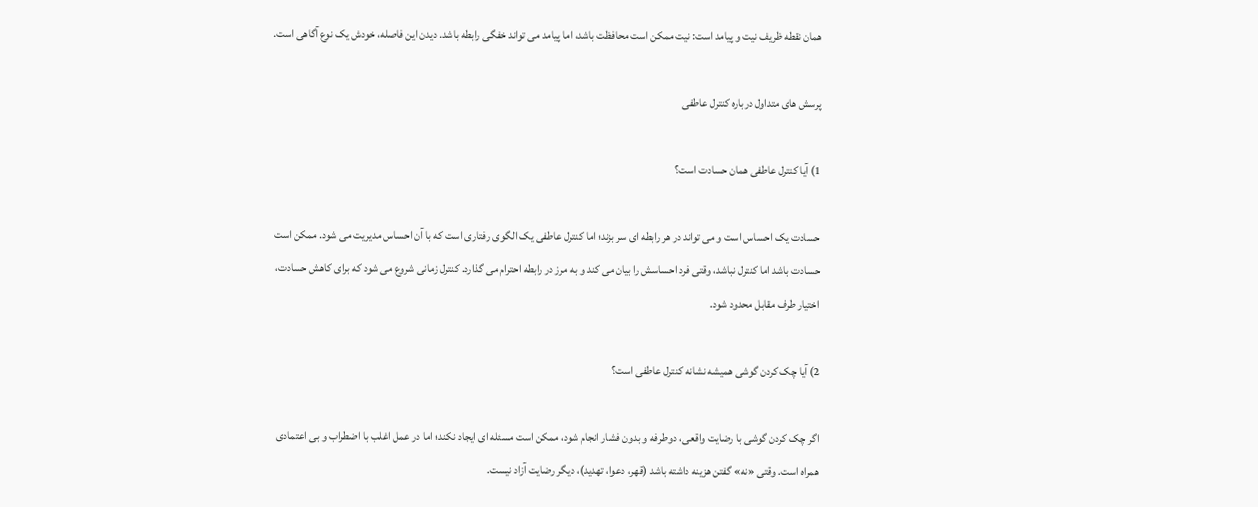همان نقطه ظریف نیت و پیامد است: نیت ممکن است محافظت باشد، اما پیامد می تواند خفگی رابطه باشد. دیدن این فاصله، خودش یک نوع آگاهی است.

پرسش های متداول درباره کنترل عاطفی

1) آیا کنترل عاطفی همان حسادت است؟

حسادت یک احساس است و می تواند در هر رابطه ای سر بزند؛ اما کنترل عاطفی یک الگوی رفتاری است که با آن احساس مدیریت می شود. ممکن است حسادت باشد اما کنترل نباشد، وقتی فرد احساسش را بیان می کند و به مرز در رابطه احترام می گذارد. کنترل زمانی شروع می شود که برای کاهش حسادت، اختیار طرف مقابل محدود شود.

2) آیا چک کردن گوشی همیشه نشانه کنترل عاطفی است؟

اگر چک کردن گوشی با رضایت واقعی، دوطرفه و بدون فشار انجام شود، ممکن است مسئله ای ایجاد نکند؛ اما در عمل اغلب با اضطراب و بی اعتمادی همراه است. وقتی «نه» گفتن هزینه داشته باشد (قهر، دعوا، تهدید)، دیگر رضایت آزاد نیست.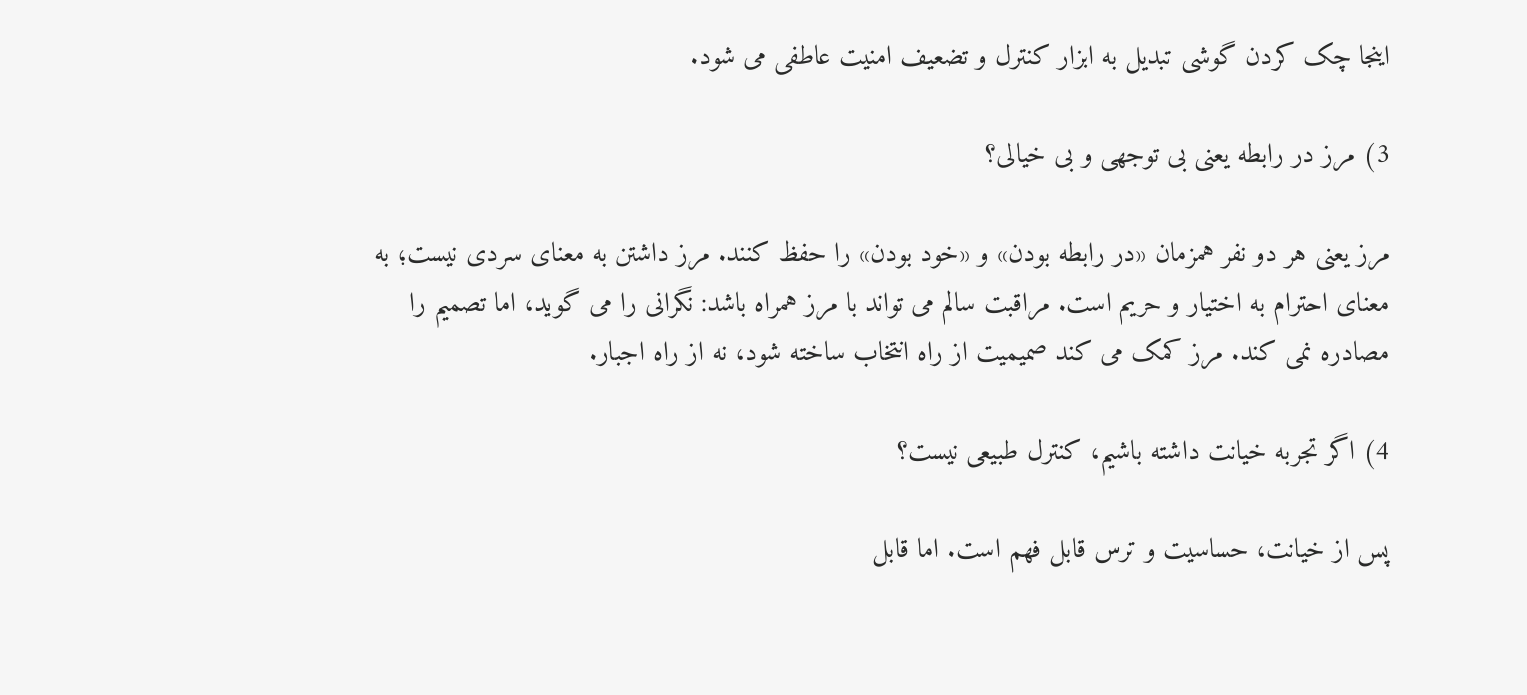اینجا چک کردن گوشی تبدیل به ابزار کنترل و تضعیف امنیت عاطفی می شود.

3) مرز در رابطه یعنی بی توجهی و بی خیالی؟

مرز یعنی هر دو نفر همزمان «در رابطه بودن» و «خود بودن» را حفظ کنند. مرز داشتن به معنای سردی نیست؛ به معنای احترام به اختیار و حریم است. مراقبت سالم می تواند با مرز همراه باشد: نگرانی را می گوید، اما تصمیم را مصادره نمی کند. مرز کمک می کند صمیمیت از راه انتخاب ساخته شود، نه از راه اجبار.

4) اگر تجربه خیانت داشته باشیم، کنترل طبیعی نیست؟

پس از خیانت، حساسیت و ترس قابل فهم است. اما قابل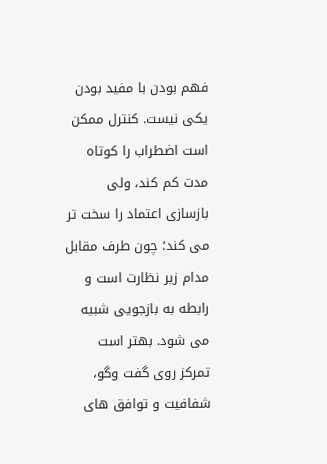فهم بودن با مفید بودن یکی نیست. کنترل ممکن است اضطراب را کوتاه مدت کم کند، ولی بازسازی اعتماد را سخت تر می کند؛ چون طرف مقابل مدام زیر نظارت است و رابطه به بازجویی شبیه می شود. بهتر است تمرکز روی گفت وگو، شفافیت و توافق های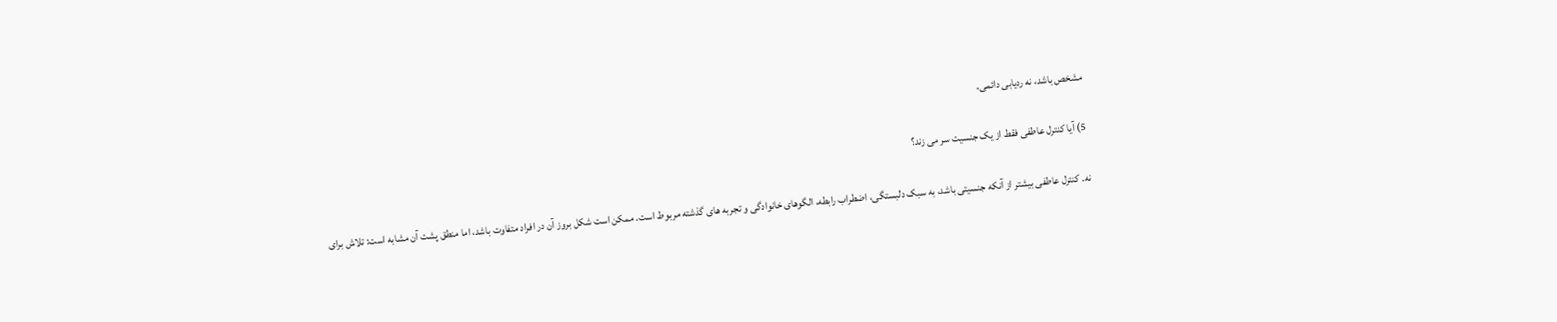مشخص باشد، نه ردیابی دائمی.

5) آیا کنترل عاطفی فقط از یک جنسیت سر می زند؟

نه. کنترل عاطفی بیشتر از آنکه جنسیتی باشد، به سبک دلبستگی، اضطراب رابطه، الگوهای خانوادگی و تجربه های گذشته مربوط است. ممکن است شکل بروز آن در افراد متفاوت باشد، اما منطق پشت آن مشابه است: تلاش برای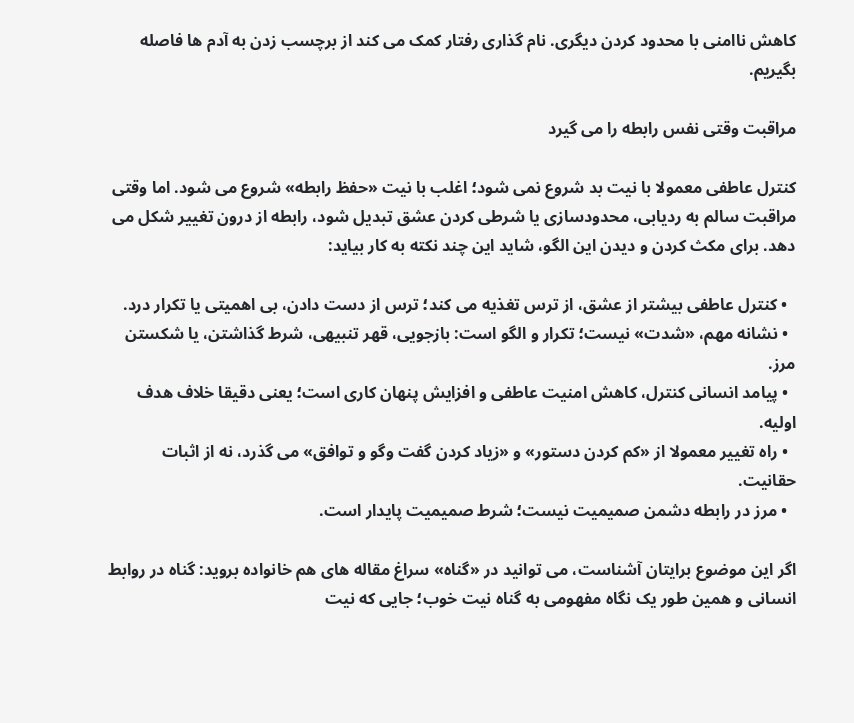کاهش ناامنی با محدود کردن دیگری. نام گذاری رفتار کمک می کند از برچسب زدن به آدم ها فاصله بگیریم.

مراقبت وقتی نفس رابطه را می گیرد

کنترل عاطفی معمولا با نیت بد شروع نمی شود؛ اغلب با نیت «حفظ رابطه» شروع می شود. اما وقتی مراقبت سالم به ردیابی، محدودسازی یا شرطی کردن عشق تبدیل شود، رابطه از درون تغییر شکل می دهد. برای مکث کردن و دیدن این الگو، شاید این چند نکته به کار بیاید:

  • کنترل عاطفی بیشتر از عشق، از ترس تغذیه می کند؛ ترس از دست دادن، بی اهمیتی یا تکرار درد.
  • نشانه مهم، «شدت» نیست؛ تکرار و الگو است: بازجویی، قهر تنبیهی، شرط گذاشتن، یا شکستن مرز.
  • پیامد انسانی کنترل، کاهش امنیت عاطفی و افزایش پنهان کاری است؛ یعنی دقیقا خلاف هدف اولیه.
  • راه تغییر معمولا از «کم کردن دستور» و «زیاد کردن گفت وگو و توافق» می گذرد، نه از اثبات حقانیت.
  • مرز در رابطه دشمن صمیمیت نیست؛ شرط صمیمیت پایدار است.

اگر این موضوع برایتان آشناست، می توانید در «گناه» سراغ مقاله های هم خانواده بروید: گناه در روابط انسانی و همین طور یک نگاه مفهومی به گناه نیت خوب؛ جایی که نیت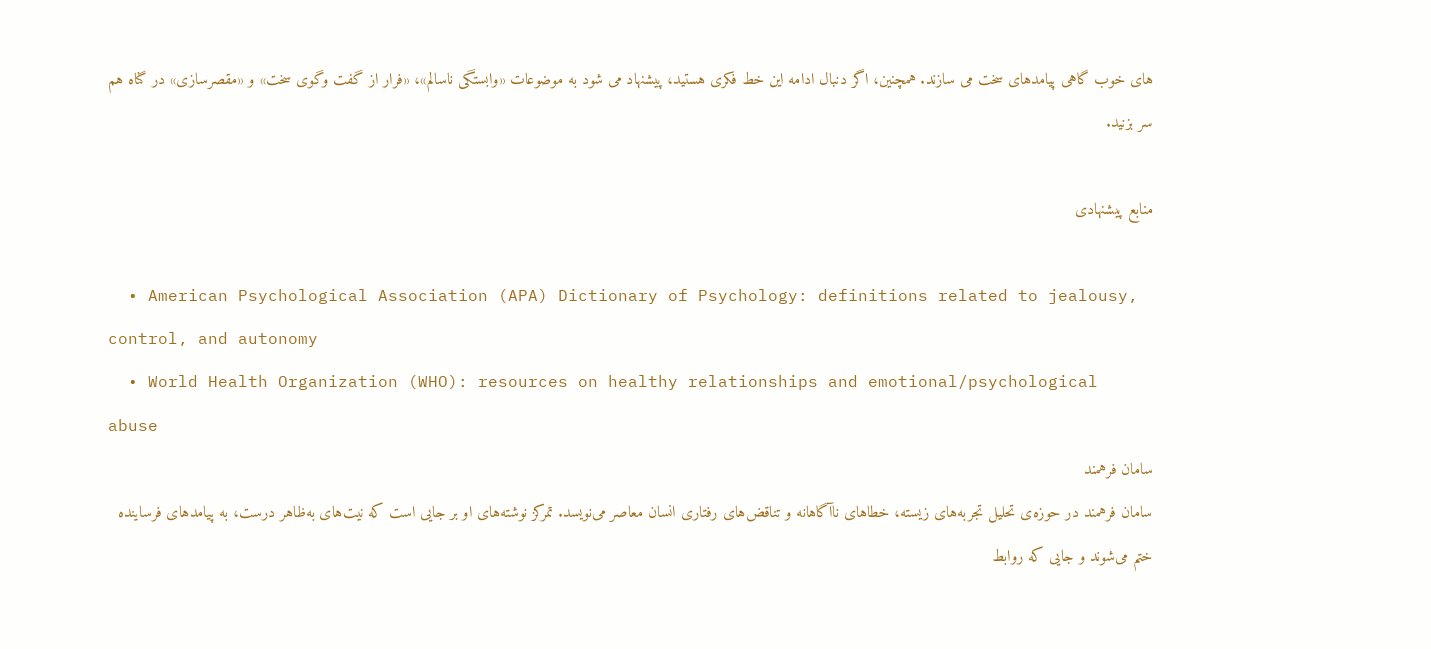های خوب گاهی پیامدهای سخت می سازند. همچنین، اگر دنبال ادامه این خط فکری هستید، پیشنهاد می شود به موضوعات «وابستگی ناسالم»، «فرار از گفت وگوی سخت» و «مقصرسازی» در گناه هم سر بزنید.

منابع پیشنهادی

  • American Psychological Association (APA) Dictionary of Psychology: definitions related to jealousy, control, and autonomy
  • World Health Organization (WHO): resources on healthy relationships and emotional/psychological abuse
سامان فرهمند
سامان فرهمند در حوزه‌ی تحلیل تجربه‌های زیسته، خطاهای ناآگاهانه و تناقض‌های رفتاری انسان معاصر می‌نویسد. تمرکز نوشته‌های او بر جایی است که نیت‌های به‌ظاهر درست، به پیامدهای فرساینده ختم می‌شوند و جایی که روابط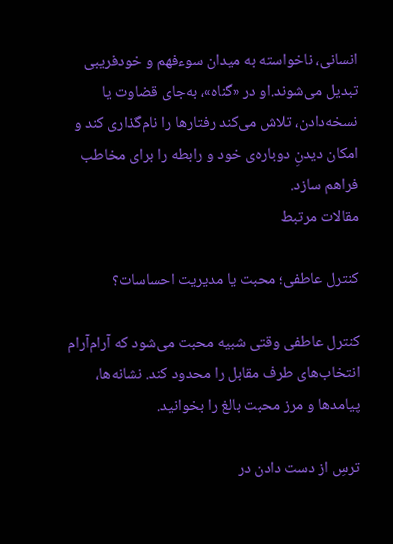انسانی، ناخواسته به میدان سوء‌فهم و خودفریبی تبدیل می‌شوند.او در «گناه»، به‌جای قضاوت یا نسخه‌دادن، تلاش می‌کند رفتارها را نام‌گذاری کند و امکان دیدنِ دوباره‌ی خود و رابطه را برای مخاطب فراهم سازد.
مقالات مرتبط

کنترل عاطفی؛ محبت یا مدیریت احساسات؟

کنترل عاطفی وقتی شبیه محبت می‌شود که آرام‌آرام انتخاب‌های طرف مقابل را محدود کند. نشانه‌ها، پیامدها و مرز محبت بالغ را بخوانید.

ترسِ از دست دادن در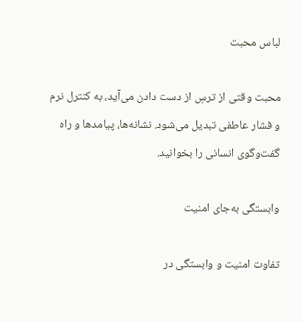لباس محبت

محبت وقتی از ترسِ از دست دادن می‌آید، به کنترل نرم و فشار عاطفی تبدیل می‌شود. نشانه‌ها، پیامدها و راه گفت‌وگوی انسانی را بخوانید.

وابستگی به‌جای امنیت

تفاوت امنیت و وابستگی در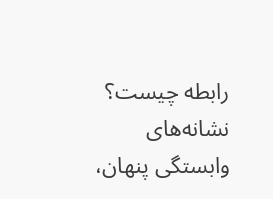رابطه چیست؟ نشانه‌های وابستگی پنهان،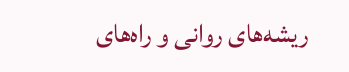ریشه‌های روانی و راه‌های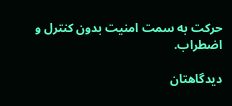حرکت به سمت امنیت بدون کنترل و اضطراب.

دیدگاهتان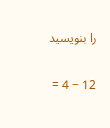را بنویسید

12 − 4 =